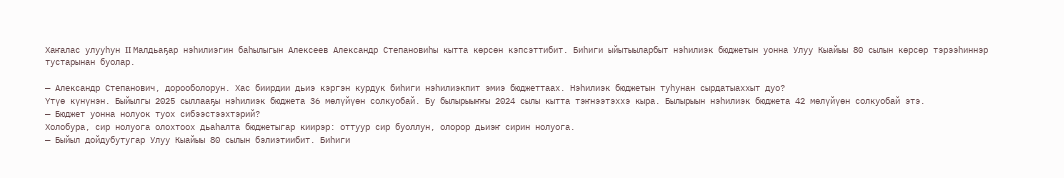Хаҥалас улууһун II Малдьаҕар нэһилиэгин баһылыгын Алексеев Александр Степановиһы кытта көрсөн кэпсэттибит. Биһиги ыйытыыларбыт нэһилиэк бюджетын уонна Улуу Кыайыы 80 сылын көрсөр тэрээһиннэр тустарынан буолар.

— Александр Степанович, дорооболорун. Хас биирдии дьиэ кэргэн курдук биһиги нэһилиэкпит эмиэ бюджеттаах. Нэһилиэк бюджетын туһунан сырдатыаххыт дуо?
Үтүө күнүнэн. Быйылгы 2025 сыллааҕы нэһилиэк бюджета 36 мөлүйүөн солкуобай. Бу былырыыҥҥы 2024 сылы кытта тэҥнээтэххэ кыра. Былырыын нэһилиэк бюджета 42 мөлүйүөн солкуобай этэ.
— Бюджет уонна нолуок туох сибээстээхтэрий?
Холобура, сир нолуога олохтоох дьаһалта бюджетыгар киирэр: оттуур сир буоллун, олорор дьиэҥ сирин нолуога.
— Быйыл дойдубутугар Улуу Кыайыы 80 сылын бэлиэтиибит. Биһиги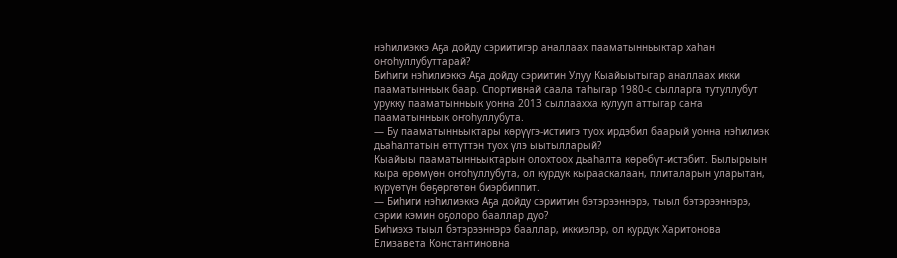нэһилиэккэ Аҕа дойду сэриитигэр аналлаах пааматынньыктар хаһан оҥоһуллубуттарай?
Биһиги нэһилиэккэ Аҕа дойду сэриитин Улуу Кыайыытыгар аналлаах икки пааматынньык баар. Спортивнай саала таһыгар 1980-с сылларга тутуллубут урукку пааматынньык уонна 2013 сыллаахха кулууп аттыгар саҥа пааматынньык оҥоһуллубута.
— Бу пааматынньыктары көрүүгэ-истиигэ туох ирдэбил баарый уонна нэһилиэк дьаһалтатын өттүттэн туох үлэ ыытылларый?
Кыайыы пааматынньыктарын олохтоох дьаһалта көрөбүт-истэбит. Былырыын кыра өрөмүөн оҥоһуллубута, ол курдук кырааскалаан, плиталарын уларытан, күрүөтүн бөҕөргөтөн биэрбиппит.
— Биһиги нэһилиэккэ Аҕа дойду сэриитин бэтэрээннэрэ, тыыл бэтэрээннэрэ, сэрии кэмин оҕолоро бааллар дуо?
Биһиэхэ тыыл бэтэрээннэрэ бааллар, иккиэлэр, ол курдук Харитонова Елизавета Константиновна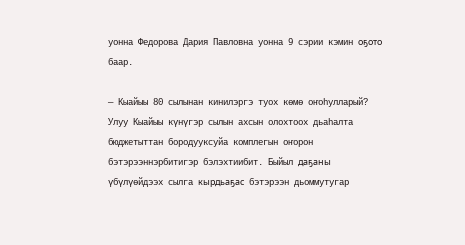уонна Федорова Дария Павловна уонна 9 сэрии кэмин оҕото баар.

— Кыайыы 80 сылынан кинилэргэ туох көмө оҥоһулларый?
Улуу Кыайыы күнүгэр сылын ахсын олохтоох дьаһалта бюджетыттан бородууксуйа комплегын оҥорон бэтэрээннэрбитигэр бэлэхтиибит. Быйыл даҕаны үбүлүөйдээх сылга кырдьаҕас бэтэрээн дьоммутугар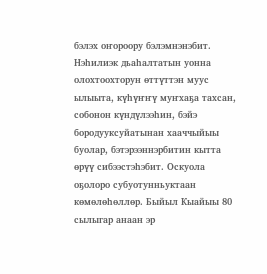бэлэх оҥороору бэлэмнэнэбит. Нэһилиэк дьаһалтатын уонна олохтоохторун өттүттэн муус ылыыта, күһүҥҥү муҥхаҕа тахсан, собонон күндүлээһин, бэйэ бородууксуйатынан хааччыйыы буолар, бэтэрээннэрбитин кытта өрүү сибээстэһэбит. Оскуола оҕолоро субуотунньуктаан көмөлөһөллөр. Быйыл Кыайыы 80 сылыгар анаан эр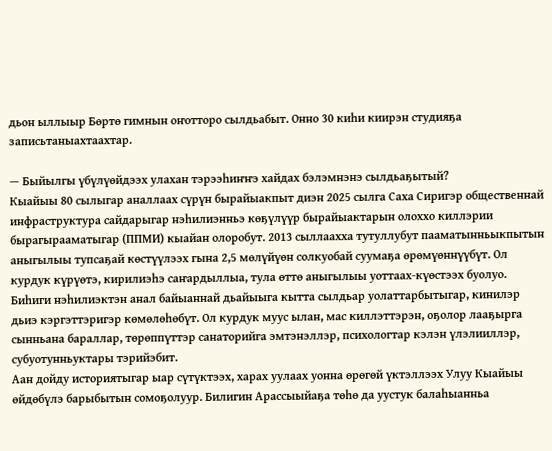дьон ыллыыр Бөртө гимнын оҥотторо сылдьабыт. Онно 30 киһи киирэн студияҕа записьтаныахтаахтар.

— Быйылгы үбүлүөйдээх улахан тэрээһиҥҥэ хайдах бэлэмнэнэ сылдьаҕытый?
Кыайыы 80 сылыгар аналлаах сүрүн бырайыакпыт диэн 2025 сылга Саха Сиригэр общественнай инфраструктура сайдарыгар нэһилиэнньэ көҕүлүүр бырайыактарын олоххо киллэрии бырагырааматыгар (ППМИ) кыайан олоробут. 2013 сыллаахха тутуллубут пааматынньыкпытын аныгылыы тупсаҕай көстүүлээх гына 2,5 мөлүйүөн солкуобай суумаҕа өрөмүөннүүбүт. Ол курдук күрүөтэ, кирилиэһэ саҥардыллыа, тула өттө аныгылыы уоттаах-күөстээх буолуо.
Биһиги нэһилиэктэн анал байыаннай дьайыыга кытта сылдьар уолаттарбытыгар, кинилэр дьиэ кэргэттэригэр көмөлөһөбүт. Ол курдук муус ылан, мас киллэттэрэн, оҕолор лааҕырга сынньана бараллар, төрөппүттэр санаторийга эмтэнэллэр, психологтар кэлэн үлэлииллэр, субуотунньуктары тэрийэбит.
Аан дойду историятыгар ыар сүтүктээх, харах уулаах уонна өрөгөй үктэллээх Улуу Кыайыы өйдөбүлэ барыбытын сомоҕолуур. Билигин Арассыыйаҕа төһө да уустук балаһыанньа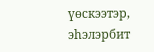үөскээтэр, эһэлэрбит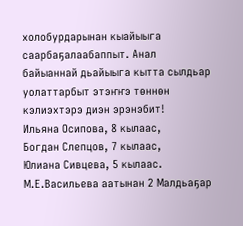холобурдарынан кыайыыга саарбаҕалаабаппыт. Анал байыаннай дьайыыга кытта сылдьар уолаттарбыт этэҥҥэ төннөн кэлиэхтэрэ диэн эрэнэбит!
Ильяна Осипова, 8 кылаас,
Богдан Слепцов, 7 кылаас,
Юлиана Сивцева, 5 кылаас.
М.Е.Васильева аатынан 2 Малдьаҕар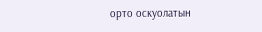орто оскуолатын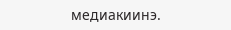медиакиинэ.